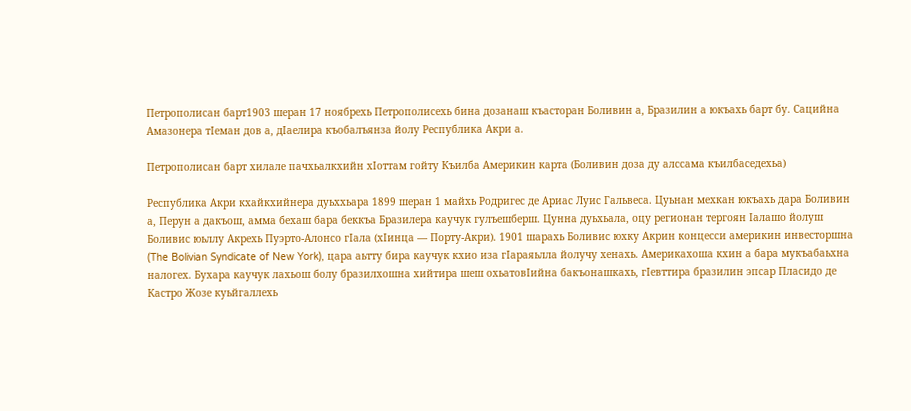Петрополисан барт1903 шеран 17 ноябрехь Петрополисехь бина дозанаш къасторан Боливин а, Бразилин а юкъахь барт бу. Сацийна Амазонера тӀеман дов а, дӀаелира къобалъянза йолу Республика Акри а.

Петрополисан барт хилале пачхьалкхийн хӀоттам гойту Къилба Америкин карта (Боливин доза ду алссама къилбаседехьа)

Республика Акри кхайкхийнера дуьххьара 1899 шеран 1 майхь Родригес де Ариас Луис Гальвеса. Цуьнан мехкан юкъахь дара Боливин а, Перун а дакъош, амма бехаш бара беккъа Бразилера каучук гулъешберш. Цунна дуьхьала, оцу регионан тергоян Ӏалашо йолуш Боливис юьллу Акрехь Пуэрто-Алонсо гӀала (хӀинца — Порту-Акри). 1901 шарахь Боливис юхку Акрин концесси америкин инвесторшна (The Bolivian Syndicate of New York), цара аьтту бира каучук кхио иза гӀараяьлла йолучу хенахь. Америкахоша кхин а бара мукъабаьхна налогех. Бухара каучук лахьош болу бразилхошна хийтира шеш охьатовӀийна бакъонашкахь, гӀевттира бразилин эпсар Пласидо де Кастро Жозе куьйгаллехь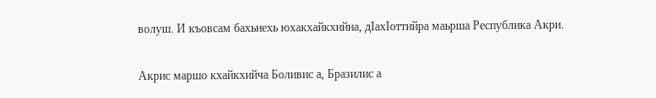волуш. И къовсам бахьнехь юхакхайкхийна, дӀахӀоттийра маьрша Республика Акри.

Акрис маршо кхайкхийча Боливис а, Бразилис а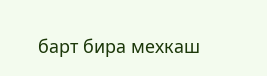барт бира мехкаш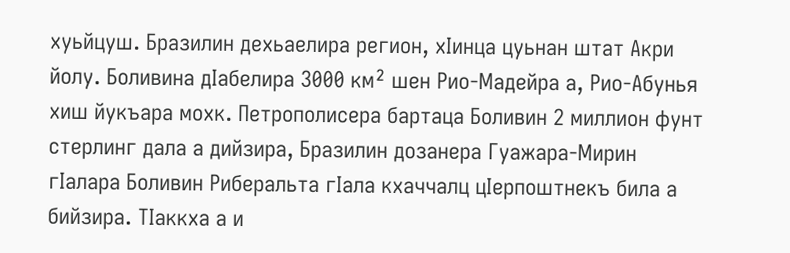хуьйцуш. Бразилин дехьаелира регион, хӀинца цуьнан штат Акри йолу. Боливина дӀабелира 3000 км² шен Рио-Мадейра а, Рио-Абунья хиш йукъара мохк. Петрополисера бартаца Боливин 2 миллион фунт стерлинг дала а дийзира, Бразилин дозанера Гуажара-Мирин гӀалара Боливин Риберальта гӀала кхаччалц цӀерпоштнекъ била а бийзира. ТӀаккха а и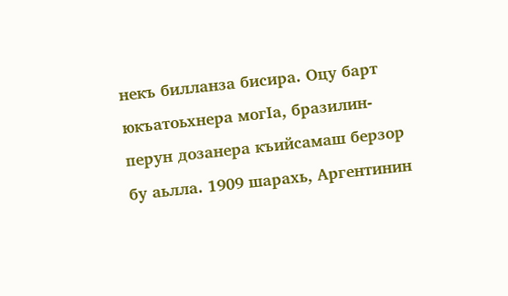некъ билланза бисира. Оцу барт юкъатоьхнера могӀа, бразилин-перун дозанера къийсамаш берзор бу аьлла. 1909 шарахь, Аргентинин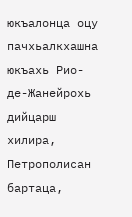юкъалонца оцу пачхьалкхашна юкъахь Рио-де-Жанейрохь дийцарш хилира, Петрополисан бартаца,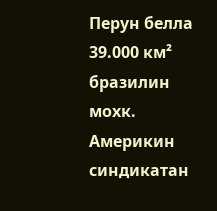Перун белла 39.000 км² бразилин мохк. Америкин синдикатан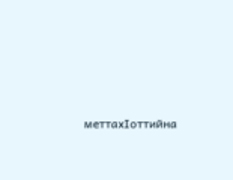меттахӀоттийна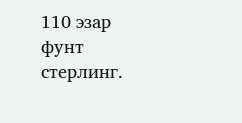110 эзар фунт стерлинг.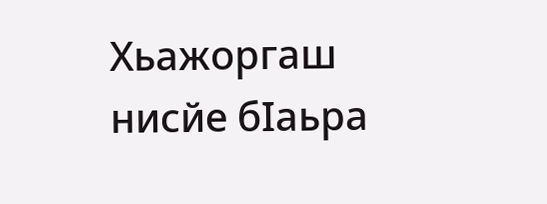Хьажоргаш нисйе бӀаьра